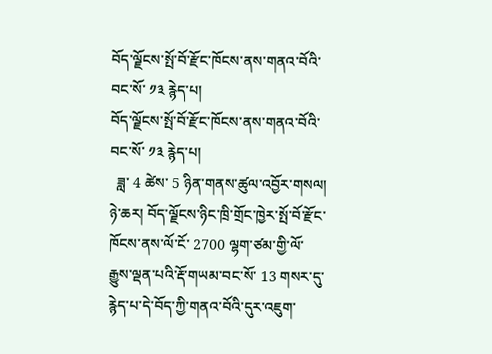བོད་ལྗོངས་སྤོ་བོ་རྫོང་ཁོངས་ནས་གནའ་བོའི་བང་སོ་ ༡༣ རྙེད་པ།
བོད་ལྗོངས་སྤོ་བོ་རྫོང་ཁོངས་ནས་གནའ་བོའི་བང་སོ་ ༡༣ རྙེད་པ།
  ཟླ་ 4 ཚེས་ 5 ཉིན་གནས་ཚུལ་འབྱོར་གསལ། ཉེ་ཆར། བོད་ལྗོངས་ཉིང་ཁྲི་གྲོང་ཁྱེར་སྤོ་བོ་རྫོང་ཁོངས་ནས་ལོ་ངོ་ 2700 ལྷག་ཙམ་གྱི་ལོ་རྒྱུས་ལྡན་པའི་རྡོ་གཡམ་བང་སོ་ 13 གསར་དུ་རྙེད་པ་དེ་བོད་ཀྱི་གནའ་བོའི་དུར་འཇུག་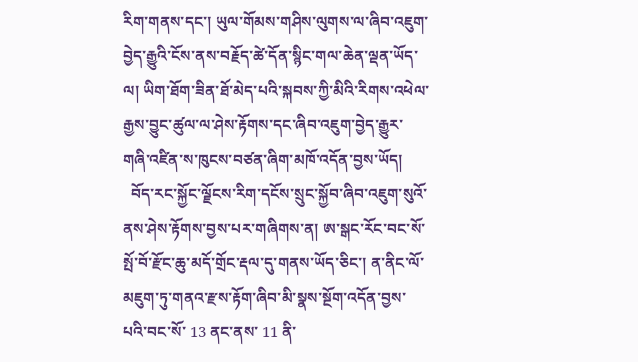རིག་གནས་དང་། ཡུལ་གོམས་གཤིས་ལུགས་ལ་ཞིབ་འཇུག་བྱེད་རྒྱུའི་ངོས་ནས་བརྗོད་ཚེ་དོན་སྙིང་གལ་ཆེན་ལྡན་ཡོད་ལ། ཡིག་ཐོག་ཟིན་ཐོ་མེད་པའི་སྐབས་ཀྱི་མིའི་རིགས་འཕེལ་རྒྱས་བྱུང་ཚུལ་ལ་ཤེས་རྟོགས་དང་ཞིབ་འཇུག་བྱེད་རྒྱུར་གཞི་འཛིན་ས་ཁུངས་བཙན་ཞིག་མཁོ་འདོན་བྱས་ཡོད།
  བོད་རང་སྐྱོང་ལྗོངས་རིག་དངོས་སྲུང་སྐྱོབ་ཞིབ་འཇུག་སུའོ་ནས་ཤེས་རྟོགས་བྱས་པར་གཞིགས་ན། ཨ་སྒང་རོང་བང་སོ་སྤོ་བོ་རྫོང་ཆུ་མདོ་གྲོང་རྡལ་དུ་གནས་ཡོད་ཅིང་། ན་ནིང་ལོ་མཇུག་ཏུ་གནའ་རྫས་རྟོག་ཞིབ་མི་སྣས་སྔོག་འདོན་བྱས་པའི་བང་སོ་ 13 ནང་ནས་ 11 ནི་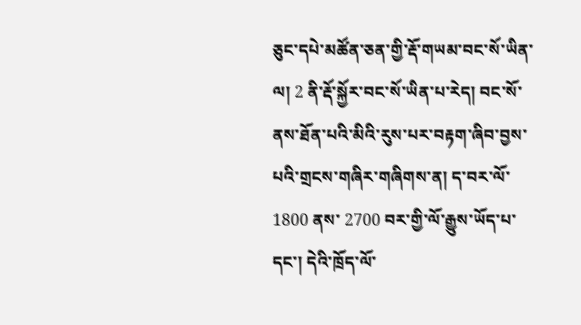ཅུང་དཔེ་མཚོན་ཅན་གྱི་རྡོ་གཡམ་བང་སོ་ཡིན་ལ། 2 ནི་རྡོ་སྐྱོར་བང་སོ་ཡིན་པ་རེད། བང་སོ་ནས་ཐོན་པའི་མིའི་རུས་པར་བརྟག་ཞིབ་བྱས་པའི་གྲངས་གཞིར་གཞིགས་ན། ད་བར་ལོ་ 1800 ནས་ 2700 བར་གྱི་ལོ་རྒྱུས་ཡོད་པ་དང་། དེའི་ཁྲོད་ལོ་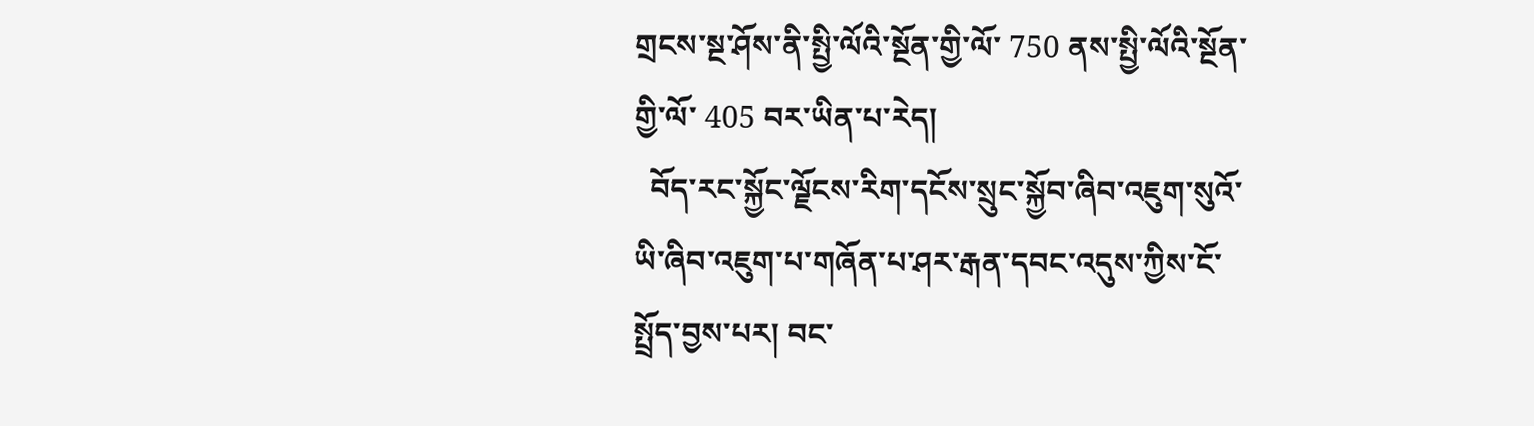གྲངས་སྔ་ཤོས་ནི་སྤྱི་ལོའི་སྔོན་གྱི་ལོ་ 750 ནས་སྤྱི་ལོའི་སྔོན་གྱི་ལོ་ 405 བར་ཡིན་པ་རེད།
  བོད་རང་སྐྱོང་ལྗོངས་རིག་དངོས་སྲུང་སྐྱོབ་ཞིབ་འཇུག་སུའོ་ཡི་ཞིབ་འཇུག་པ་གཞོན་པ་ཤར་རྒན་དབང་འདུས་ཀྱིས་ངོ་སྤྲོད་བྱས་པར། བང་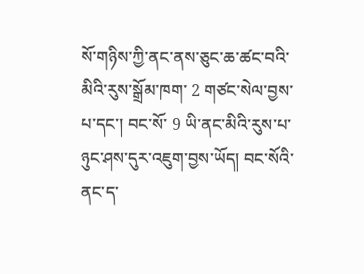སོ་གཉིས་ཀྱི་ནང་ནས་ཅུང་ཆ་ཚང་བའི་མིའི་རུས་སྒྲོམ་ཁག་ 2 གཙང་སེལ་བྱས་པ་དང་། བང་སོ་ 9 ཡི་ནང་མིའི་རུས་པ་ཉུང་ཤས་དུར་འཇུག་བྱས་ཡོད། བང་སོའི་ནང་ད་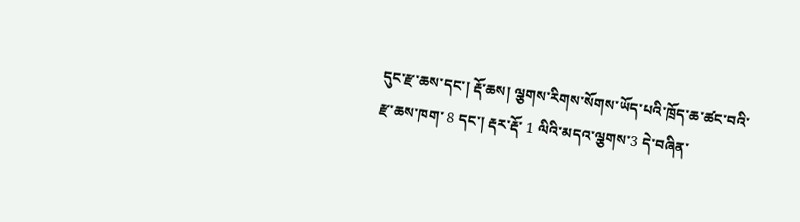དུང་རྫ་ཆས་དང་། རྡོ་ཆས། ལྕགས་རིགས་སོགས་ཡོད་པའི་ཁྲོད་ཆ་ཚང་བའི་རྫ་ཆས་ཁག་ 8 དང་། རྡར་རྡོ་ 1 ལིའི་མདའ་ལྕགས་3 དེ་བཞིན་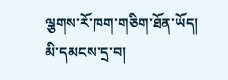ལྕགས་རོ་ཁག་གཅིག་ཐོན་ཡོད།
མི་དམངས་དྲ་བ།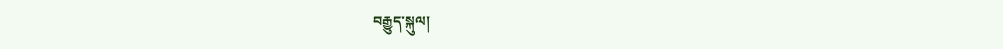བརྒྱུད་སྐུལ།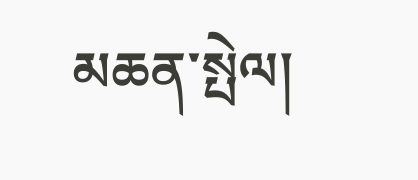མཆན་སྤེལ།